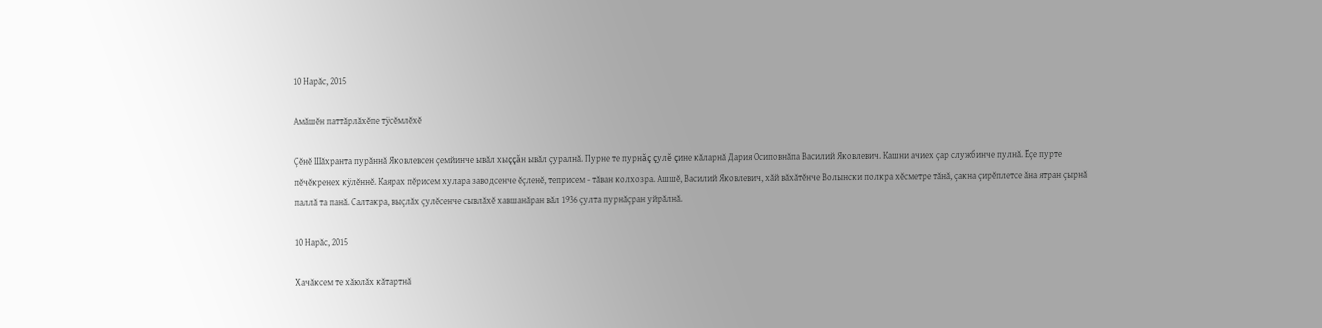10 Нарăс, 2015

Амăшĕн паттăрлăхĕпе тÿсĕмлĕхĕ

Çĕнĕ Шăхранта пурăннă Яковлевсен çемйинче ывăл хыççăн ывăл çуралнă. Пурне те пурнăç çулĕ çине кăларнă Дария Осиповнăпа Василий Яковлевич. Кашни ачиех çар службинче пулнă. Ĕçе пурте пĕчĕкренех кÿлĕннĕ. Каярах пĕрисем хулара заводсенче ĕçленĕ, теприсем - тăван колхозра. Ашшĕ, Василий Яковлевич, хăй вăхăтĕнче Волынски полкра хĕсметре тăнă, çакна çирĕплетсе ăна ятран çырнă паллă та панă. Салтакра, выçлăх çулĕсенче сывлăхĕ хавшанăран вăл 1936 çулта пурнăçран уйрăлнă.

10 Нарăс, 2015

Хачăксем те хăюлăх кăтартнă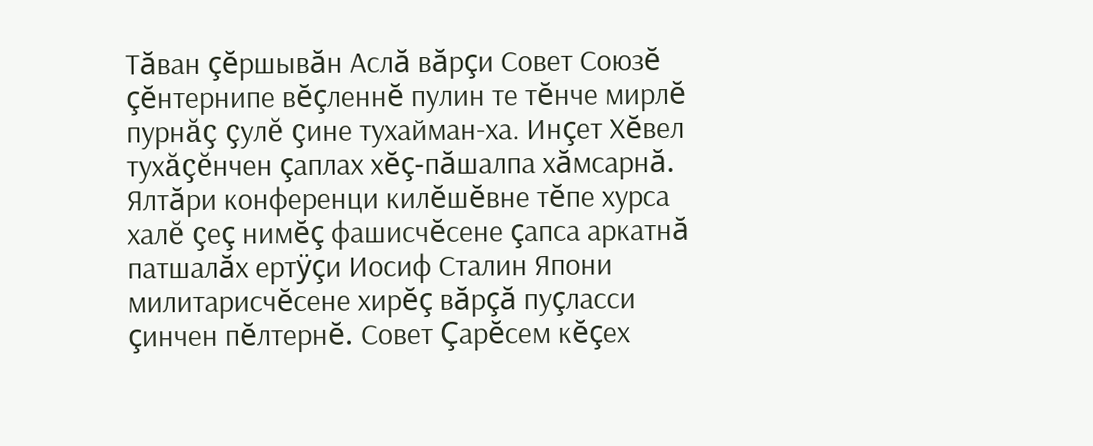Тăван çĕршывăн Аслă вăрçи Совет Союзĕ çĕнтернипе вĕçленнĕ пулин те тĕнче мирлĕ пурнăç çулĕ çине тухайман-ха. Инçет Хĕвел тухăçĕнчен çаплах хĕç-пăшалпа хăмсарнă. Ялтăри конференци килĕшĕвне тĕпе хурса халĕ çеç нимĕç фашисчĕсене çапса аркатнă патшалăх ертÿçи Иосиф Сталин Япони милитарисчĕсене хирĕç вăрçă пуçласси çинчен пĕлтернĕ. Совет Çарĕсем кĕçех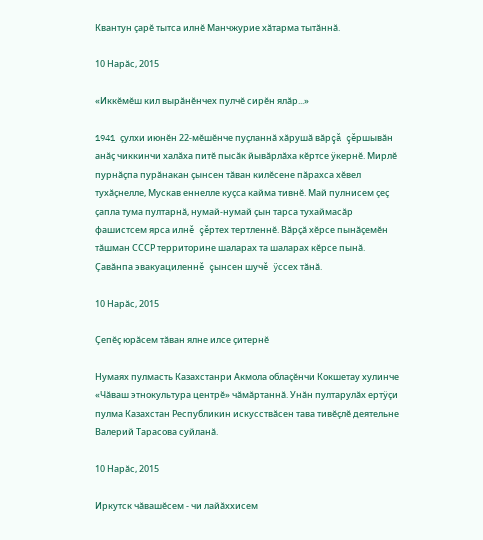Квантун çарĕ тытса илнĕ Манчжурие хăтарма тытăннă.

10 Нарăс, 2015

«Иккĕмĕш кил вырăнĕнчех пулчĕ сирĕн ялăр...»

1941 çулхи июнĕн 22-мĕшĕнче пуçланнă хăрушă вăрçă çĕршывăн анăç чиккинчи халăха питĕ пысăк йывăрлăха кĕртсе ÿкернĕ. Мирлĕ пурнăçпа пурăнакан çынсен тăван килĕсене пăрахса хĕвел тухăçнелле, Мускав еннелле куçса кайма тивнĕ. Май пулнисем çеç çапла тума пултарнă, нумай-нумай çын тарса тухаймасăр фашистсем ярса илнĕ çĕртех тертленнĕ. Вăрçă хĕрсе пынăçемĕн тăшман СССР территорине шаларах та шаларах кĕрсе пынă. Çавăнпа эвакуациленнĕ çынсен шучĕ ÿссех тăнă.

10 Нарăс, 2015

Çепĕç юрăсем тăван ялне илсе çитернĕ

Нумаях пулмасть Казахстанри Акмола облаçĕнчи Кокшетау хулинче «Чăваш этнокультура центрĕ» чăмăртаннă. Унăн пултарулăх ертÿçи пулма Казахстан Республикин искусствăсен тава тивĕçлĕ деятельне Валерий Тарасова суйланă.

10 Нарăс, 2015

Иркутск чăвашĕсем - чи лайăххисем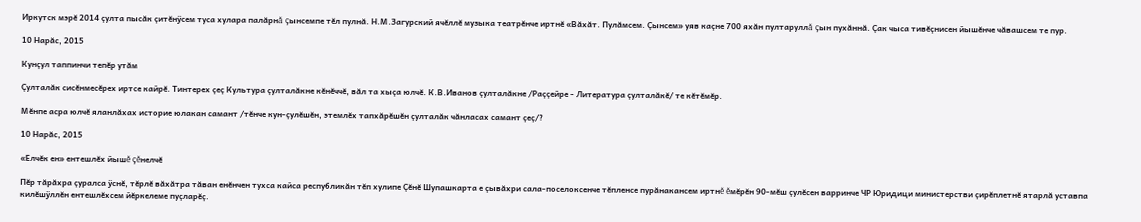Иркутск мэрĕ 2014 çулта пысăк çитĕнÿсем туса хулара палăрнă çынсемпе тĕл пулнă. Н.М.Загурский ячĕллĕ музыка театрĕнче иртнĕ «Вăхăт. Пулăмсем. Çынсем» уяв каçне 700 яхăн пултаруллă çын пухăннă. Çак чыса тивĕçнисен йышĕнче чăвашсем те пур.

10 Нарăс, 2015

Кунçул таппинчи тепĕр утăм

Çулталăк сисĕнмесĕрех иртсе кайрĕ. Тинтерех çеç Культура çулталăкне кĕнĕччĕ, вăл та хыçа юлчĕ. К.В.Иванов çулталăкне /Раççейре - Литература çулталăкĕ/ те кĕтĕмĕр.

Мĕнпе асра юлчĕ яланлăхах историе юлакан самант /тĕнче кун-çулĕшĕн, этемлĕх тапхăрĕшĕн çулталăк чăнласах самант çеç/?

10 Нарăс, 2015

«Елчĕк ен» ентешлĕх йышĕ çĕнелчĕ

Пĕр тăрăхра çуралса ÿснĕ, тĕрлĕ вăхăтра тăван енĕнчен тухса кайса республикăн тĕп хулипе Çĕнĕ Шупашкарта е çывăхри сала-поселоксенче тĕпленсе пурăнакансем иртнĕ ĕмĕрĕн 90-мĕш çулĕсен варринче ЧР Юридици министерстви çирĕплетнĕ ятарлă уставпа килĕшÿллĕн ентешлĕхсем йĕркелеме пуçларĕç.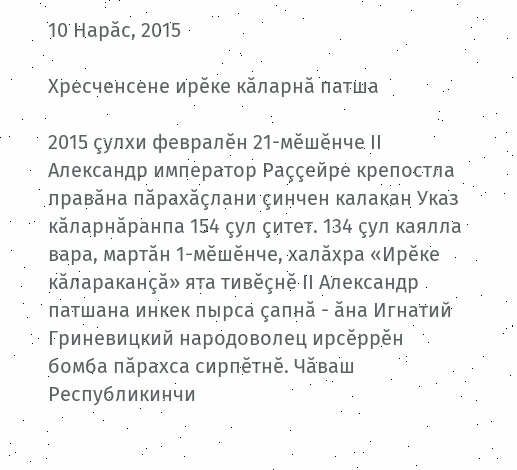10 Нарăс, 2015

Хресченсене ирĕке кăларнă патша

2015 çулхи февралĕн 21-мĕшĕнче II Александр император Раççейре крепостла правăна пăрахăçлани çинчен калакан Указ кăларнăранпа 154 çул çитет. 134 çул каялла вара, мартăн 1-мĕшĕнче, халăхра «Ирĕке кăлараканçă» ята тивĕçнĕ II Александр патшана инкек пырса çапнă - ăна Игнатий Гриневицкий народоволец ирсĕррĕн бомба пăрахса сирпĕтнĕ. Чăваш Республикинчи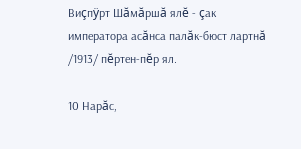Виçпÿрт Шăмăршă ялĕ - çак императора асăнса палăк-бюст лартнă /1913/ пĕртен-пĕр ял.

10 Нарăс,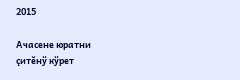2015

Ачасене юратни çитĕнÿ кÿрет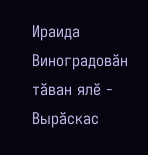Ираида Виноградовăн тăван ялĕ - Вырăскас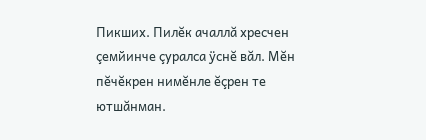Пикших. Пилĕк ачаллă хресчен çемйинче çуралса ÿснĕ вăл. Мĕн пĕчĕкрен нимĕнле ĕçрен те ютшăнман.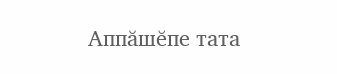Аппăшĕпе тата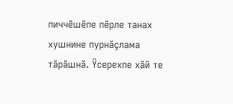пиччĕшĕпе пĕрле танах хушнине пурнăçлама тăрăшнă. Ÿсерехпе хăй те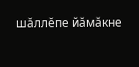шăллĕпе йăмăкне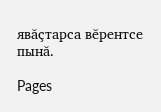явăçтарса вĕрентсе пынă.

Pages